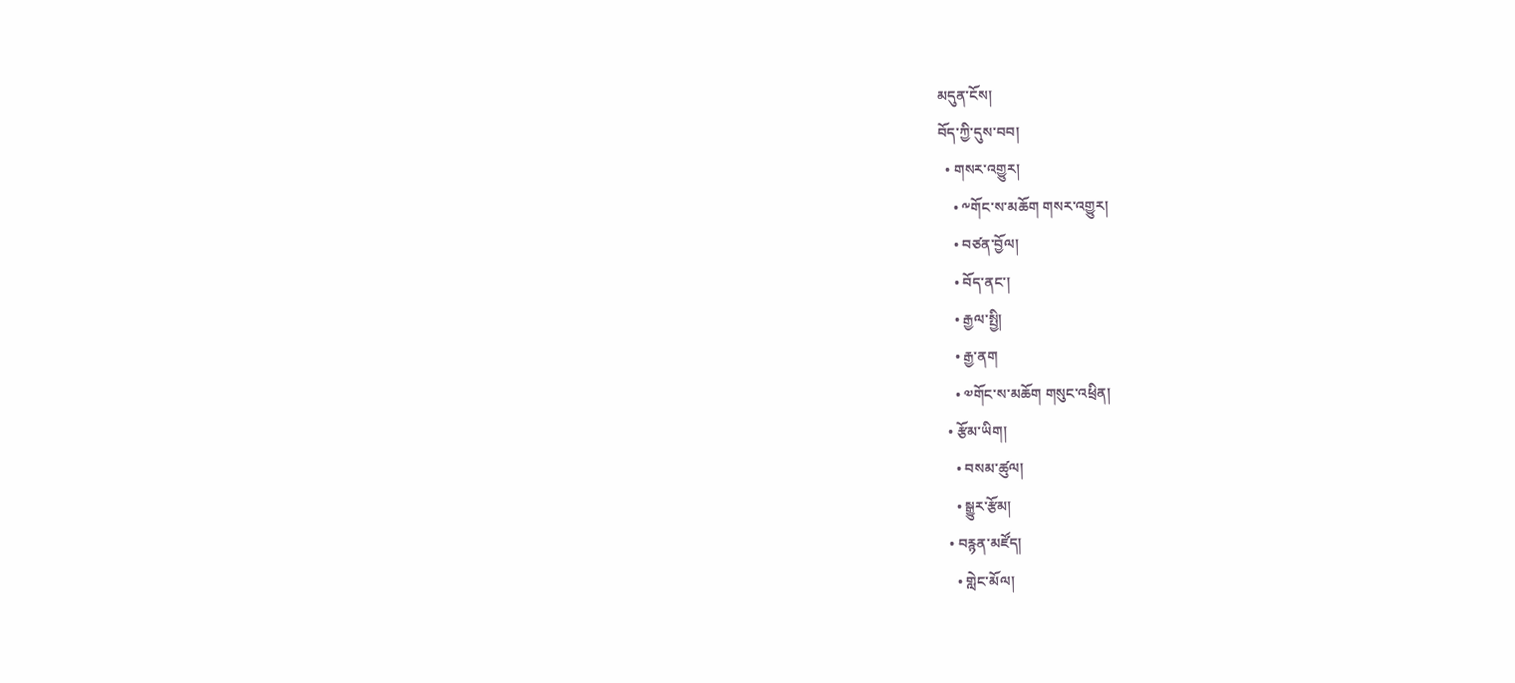མདུན་ངོས།
བོད་ཀྱི་དུས་བབ།
  • གསར་འགྱུར།
    • ༸གོང་ས་མཆོག གསར་འགྱུར།
    • བཙན་བྱོལ།
    • བོད་ནང་།
    • རྒྱལ་སྤྱི།
    • རྒྱ་ནག
    • ༧གོང་ས་མཆོག གསུང་འཕྲིན།
  • རྩོམ་ཡིག།
    • བསམ་ཚུལ།
    • སྒྱུར་རྩོམ།
  • བརྙན་མཛོད།
    • གླེང་མོལ།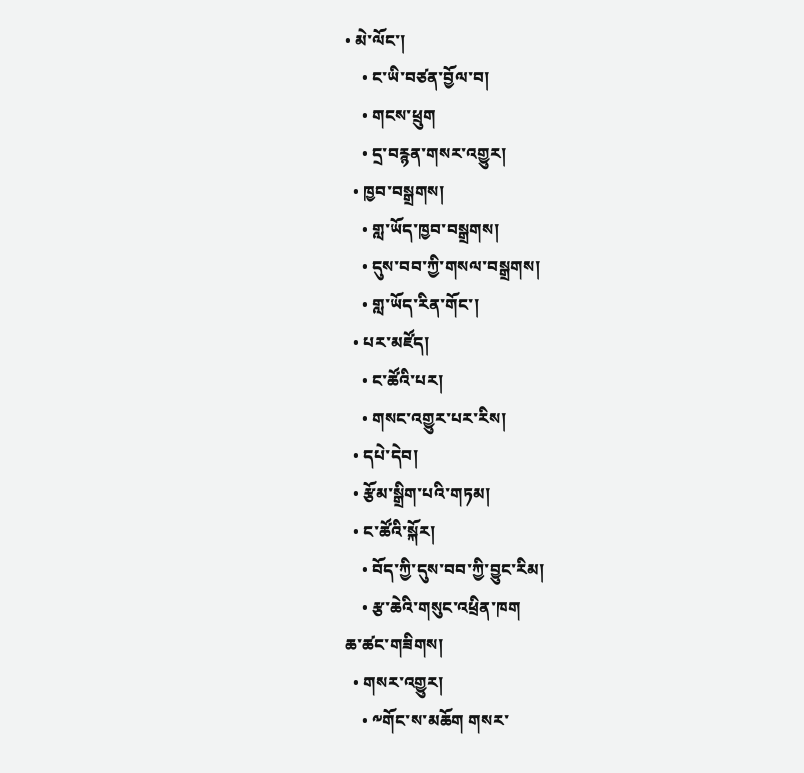• མེ་ལོང་།
    • ང་ཡི་བཙན་བྱོལ་བ།
    • གངས་ཕྲུག
    • དྲ་བརྙན་གསར་འགྱུར།
  • ཁྱབ་བསྒྲགས།
    • གླ་ཡོད་ཁྱབ་བསྒྲགས།
    • དུས་བབ་ཀྱི་གསལ་བསྒྲགས།
    • གླ་ཡོད་རིན་གོང་།
  • པར་མཛོད།
    • ང་ཚོའི་པར།
    • གསང་འགྱུར་པར་རིས།
  • དཔེ་དེབ།
  • རྩོམ་སྒྲིག་པའི་གཏམ།
  • ང་ཚོའི་སྐོར།
    • བོད་ཀྱི་དུས་བབ་ཀྱི་བྱུང་རིམ།
    • རྩ་ཆེའི་གསུང་འཕྲིན་ཁག
ཆ་ཚང་གཟིགས།
  • གསར་འགྱུར།
    • ༸གོང་ས་མཆོག གསར་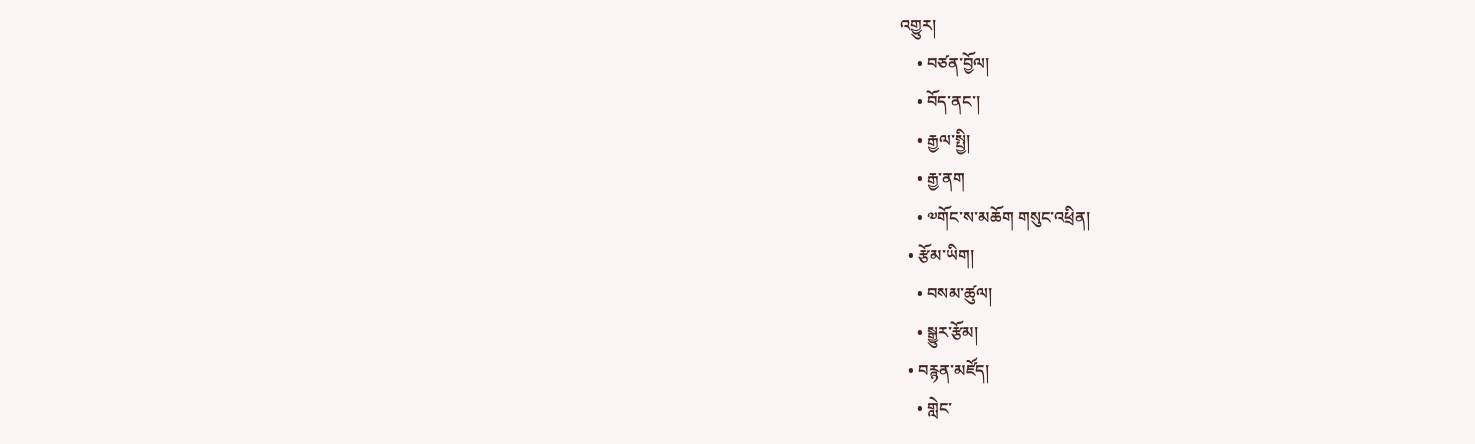འགྱུར།
    • བཙན་བྱོལ།
    • བོད་ནང་།
    • རྒྱལ་སྤྱི།
    • རྒྱ་ནག
    • ༧གོང་ས་མཆོག གསུང་འཕྲིན།
  • རྩོམ་ཡིག།
    • བསམ་ཚུལ།
    • སྒྱུར་རྩོམ།
  • བརྙན་མཛོད།
    • གླེང་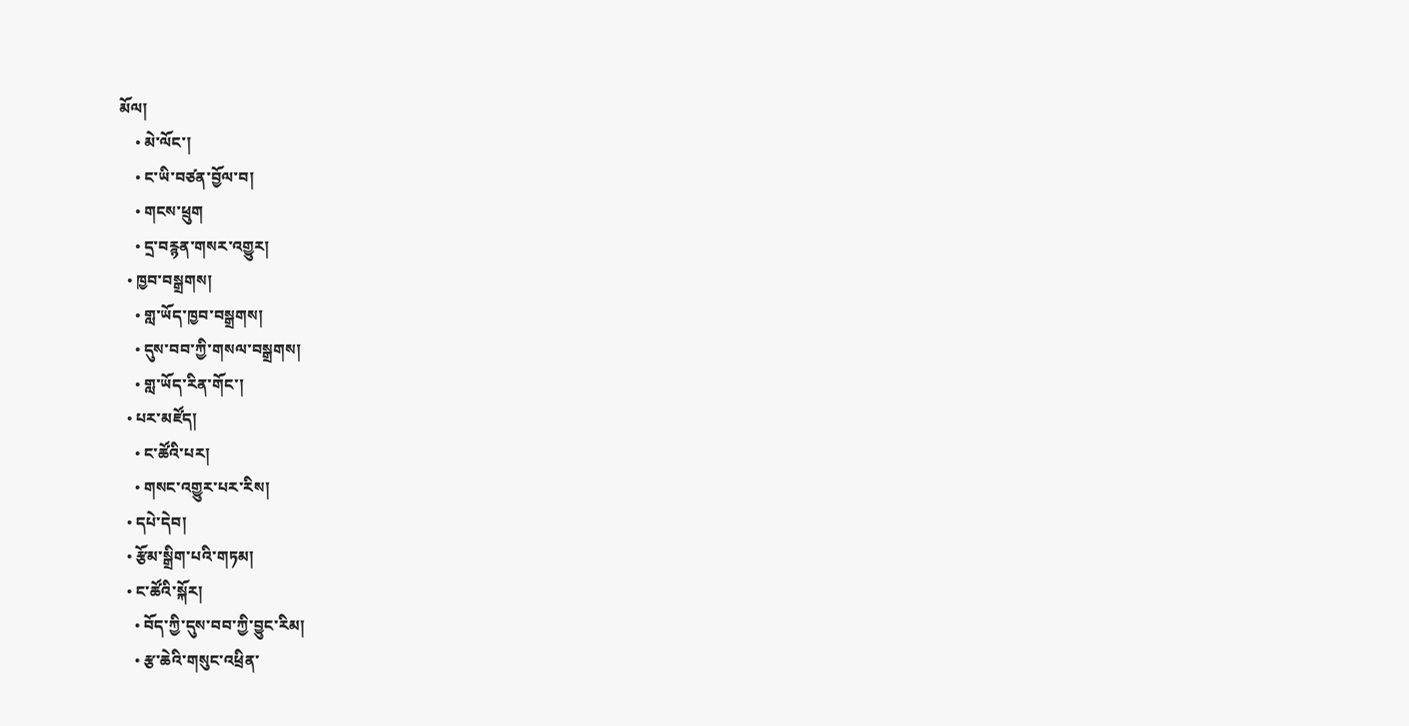མོལ།
    • མེ་ལོང་།
    • ང་ཡི་བཙན་བྱོལ་བ།
    • གངས་ཕྲུག
    • དྲ་བརྙན་གསར་འགྱུར།
  • ཁྱབ་བསྒྲགས།
    • གླ་ཡོད་ཁྱབ་བསྒྲགས།
    • དུས་བབ་ཀྱི་གསལ་བསྒྲགས།
    • གླ་ཡོད་རིན་གོང་།
  • པར་མཛོད།
    • ང་ཚོའི་པར།
    • གསང་འགྱུར་པར་རིས།
  • དཔེ་དེབ།
  • རྩོམ་སྒྲིག་པའི་གཏམ།
  • ང་ཚོའི་སྐོར།
    • བོད་ཀྱི་དུས་བབ་ཀྱི་བྱུང་རིམ།
    • རྩ་ཆེའི་གསུང་འཕྲིན་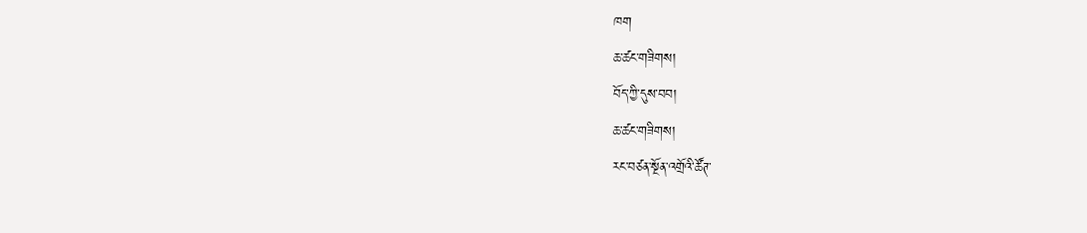ཁག
ཆ་ཚང་གཟིགས།
བོད་ཀྱི་དུས་བབ།
ཆ་ཚང་གཟིགས།
རང་བཙན་སྔོན་འགྲོའི་ཚོཊ་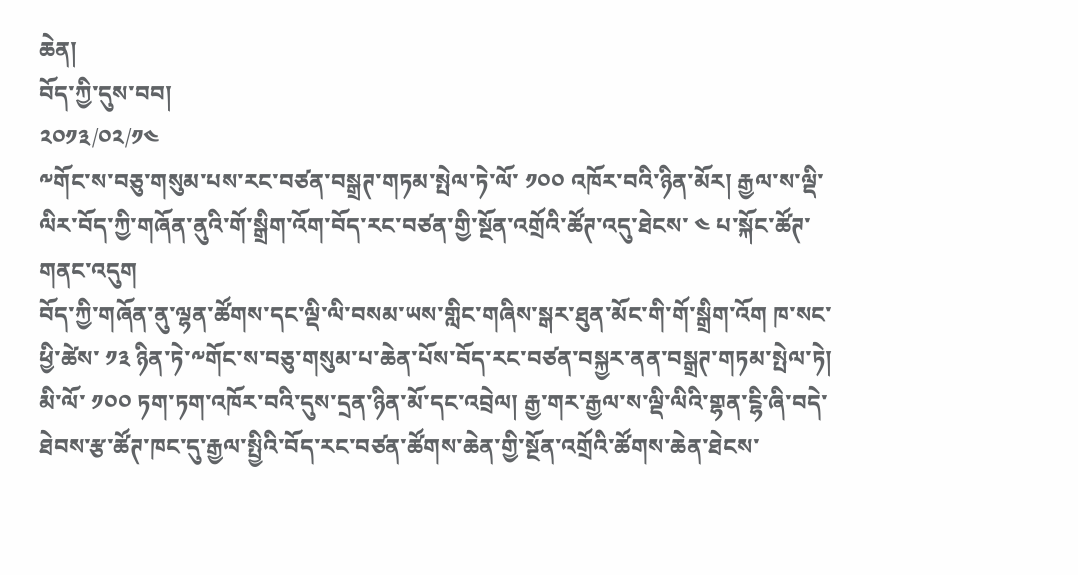ཆེན།
བོད་ཀྱི་དུས་བབ།
༢༠༡༣/༠༢/༡༤
༸གོང་ས་བཅུ་གསུམ་པས་རང་བཙན་བསྒྲཊ་གཏམ་སྤེལ་ཏེ་ལོ་ ༡༠༠ འཁོར་བའི་ཉིན་མོར། རྒྱལ་ས་ལྡི་ལིར་བོད་ཀྱི་གཞོན་ནུའི་གོ་སྒྲིག་འོག་བོད་རང་བཙན་གྱི་སྔོན་འགྲོའི་ཚོཊ་འདུ་ཐེངས་ ༤ པ་སྐོང་ཚོཊ་གནང་འདུག
བོད་ཀྱི་གཞོན་ནུ་ལྷན་ཚོགས་དང་ལྡི་ལི་བསམ་ཡས་གླིང་གཞིས་སྒར་ཐུན་མོང་གི་གོ་སྒྲིག་འོག ཁ་སང་ཕྱི་ཚེས་ ༡༣ ཉིན་ཏེ་༸གོང་ས་བཅུ་གསུམ་པ་ཆེན་པོས་བོད་རང་བཙན་བསྐྱར་ནན་བསྒྲཊ་གཏམ་སྤེལ་ཏེ། མི་ལོ་ ༡༠༠ ཏག་ཏག་འཁོར་བའི་དུས་དྲན་ཉིན་མོ་དང་འབྲེལ། རྒྱ་གར་རྒྱལ་ས་ལྡི་ལིའི་གྷན་ངྷི་ཞི་བདེ་ཐེབས་རྩ་ཚོཊ་ཁང་དུ་རྒྱལ་སྤྱིའི་བོད་རང་བཙན་ཚོགས་ཆེན་གྱི་སྔོན་འགྲོའི་ཚོགས་ཆེན་ཐེངས་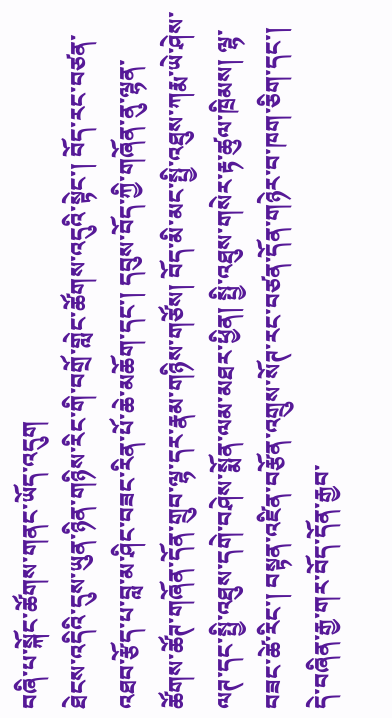བཞི་པ་སྐོང་ཚོགས་གནང་ཡོད་འདུག
ཐེངས་འདིའི་དུས་ཡུན་ཉིན་གཉིས་རིང་གི་བགྲོ་གླེང་ཚོགས་འདུའི་སྟེང་། བོད་རང་བཙན་འཐབ་རྩོད་པ་བླ་མ་ཤིང་བཟང་རིན་པོ་ཆེ་མཆོག་དང་། དབུས་བོད་ཀྱི་གཞོན་ནུ་ལྷན་ཚོགས་ཚོཊ་གཞོན་དོན་གྲུབ་ལྷ་དར་རྣམ་གཉིས་གཙོས། བོད་མི་མང་སྤྱི་འཐུས་ཀརྨ་ཡེ་ཤེས་ལཊ་དང་སྤྱི་འཐུས་དགེ་བཤེས་སྨོན་ལམ་མཐར་ཕྱིན། སྤྱི་འཐུས་གསེར་རྟ་ཚུལ་ཁྲིམས། ལྷ་བཟང་ཚེ་རིང་། བསྟན་འཛིན་བརྩོན་འགྲུས་སོཊ་རང་བཙན་དོན་གཉེར་བ་ཁག་ཅིག་དང་། དེ་བཞིན་རྒྱ་གར་བོད་དོན་རྒྱབ་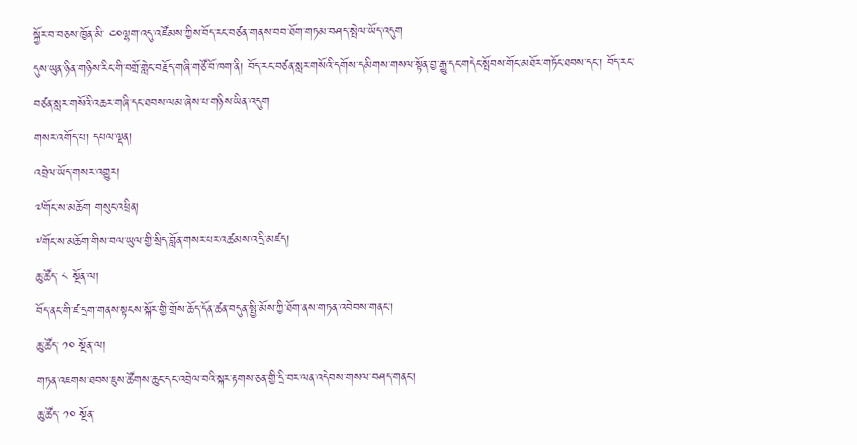སྐྱོར་བ་བཅས་ཁྱོན་མི་ ༤༠ལྷག་འདུ་འཛོམས་ཀྱིས་བོད་རང་བཙན་གནས་བབ་ཐོག་གཏམ་བཤད་སྤེལ་ཡོད་འདུག
དུས་ཡུན་ཉིན་གཉིས་རིང་གི་བགྲོ་གླེང་བརྗོད་གཞི་གཙོ་བོ་ཁག་ནི། བོད་རང་བཙན་སླར་གསོའི་དགོས་དམིགས་གསལ་སྟོན་བྱ་རྒྱུ་དང་གདེང་སྤོབས་གོང་མཐོར་གཏོང་ཐབས་དང་། བོད་རང་བཙན་སླར་གསོའི་འཆར་གཞི་དང་ཐབས་ལམ་ཞེས་པ་གཉིས་ཡིན་འདུག
གསར་འགོད་པ། དཔལ་ལྡན།
འབྲེལ་ཡོད་གསར་འགྱུར།
༧གོང་ས་མཆོག གསུང་འཕྲིན།
༸གོང་ས་མཆོག་གིས་བལ་ཡུལ་གྱི་སྲིད་བློན་གསར་པར་འཚམས་འདྲི་མཛད།
ཆུ་ཚོད་ ༨ སྔོན་ལ།
བོད་ནང་གི་ཛ་དྲག་གནས་སྟངས་སྐོར་གྱི་གྲོས་ཆོད་དོན་ཚན་བདུན་སྤྱི་མོས་ཀྱི་ཐོག་ནས་གཏན་འབེབས་གནང་།
ཆུ་ཚོད་ ༡༠ སྔོན་ལ།
གཏན་འཇགས་ཐབས་ཇུས་ཚོགས་ཆུང་དང་འབྲེལ་བའི་སྐར་རྟགས་ཅན་གྱི་དྲི་བར་ལན་འདེབས་གསལ་བཤད་གནང་།
ཆུ་ཚོད་ ༡༠ སྔོན་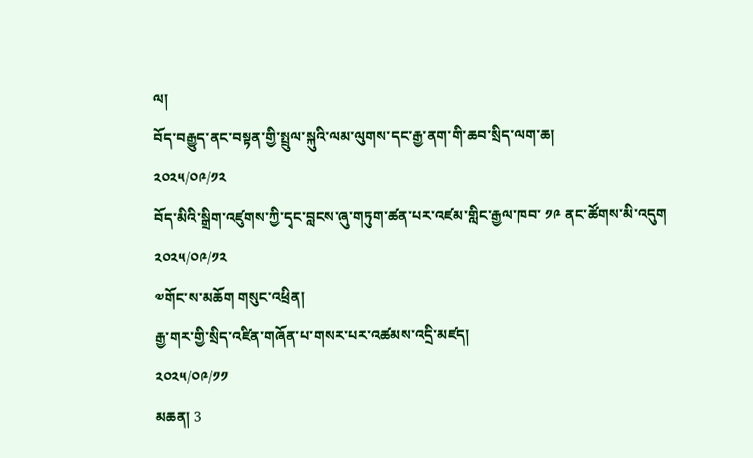ལ།
བོད་བརྒྱུད་ནང་བསྟན་གྱི་སྤྲུལ་སྐུའི་ལམ་ལུགས་དང་རྒྱ་ནག་གི་ཆབ་སྲིད་ལག་ཆ།
༢༠༢༥/༠༩/༡༢
བོད་མིའི་སྒྲིག་འཛུགས་ཀྱི་དྭང་བླངས་ཞུ་གཏུག་ཚན་པར་འཛམ་གླིང་རྒྱལ་ཁབ་ ༡༩ ནང་ཚོགས་མི་འདུག
༢༠༢༥/༠༩/༡༢
༧གོང་ས་མཆོག གསུང་འཕྲིན།
རྒྱ་གར་གྱི་སྲིད་འཛིན་གཞོན་པ་གསར་པར་འཚམས་འདྲི་མཛད།
༢༠༢༥/༠༩/༡༡
མཆན། 3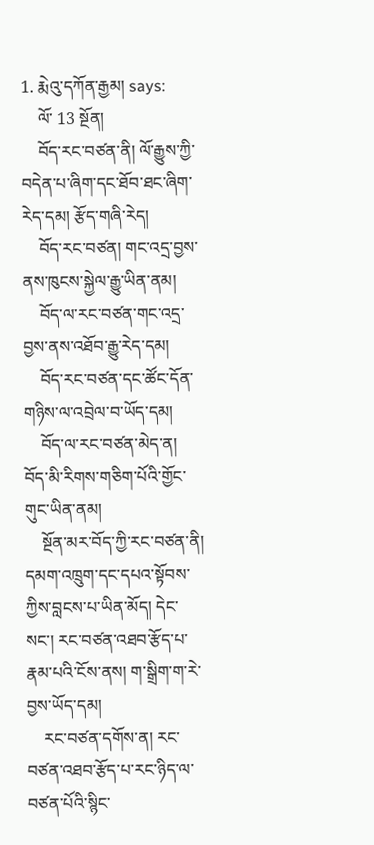1. རྨེའུ་དཀོན་རྒྱམ། says:
    ལོ་ 13 སྔོན།
    བོད་རང་བཙན་ནི། ལོ་རྒྱུས་ཀྱི་བདེན་པ་ཞིག་དང་ཐོབ་ཐང་ཞིག་རེད་དམ། རྩོད་གཞི་རེད།
    བོད་རང་བཙན། གང་འདྲ་བྱས་ནས་ཁུངས་སྐྱེལ་རྒྱུ་ཡིན་ནམ།
    བོད་ལ་རང་བཙན་གང་འདྲ་བྱས་ནས་འཐོབ་རྒྱུ་རེད་དམ།
    བོད་རང་བཙན་དང་ཚོང་དོན་གཉིས་ལ་འབྲེལ་བ་ཡོད་དམ།
    བོད་ལ་རང་བཙན་མེད་ན། བོད་མི་རིགས་གཅིག་པོའི་གྱོང་གུང་ཡིན་ནམ།
    སྔོན་མར་བོད་ཀྱི་རང་བཙན་ནི། དམག་འཁྲུག་དང་དཔའ་སྟོབས་ཀྱིས་བླངས་པ་ཡིན་མོད། དེང་སང་། རང་བཙན་འཐབ་རྩོད་པ་རྣམ་པའི་ངོས་ནས། ག་སྒྲིག་ག་རེ་བྱས་ཡོད་དམ།
    རང་བཙན་དགོས་ན། རང་བཙན་འཐབ་རྩོད་པ་རང་ཉིད་ལ་བཙན་པོའི་སྙིང་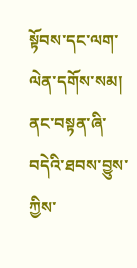སྟོབས་དང་ལག་ལེན་དགོས་སམ། ནང་བསྟན་ཞི་བདེའི་ཐབས་བྱུས་ཀྱིས་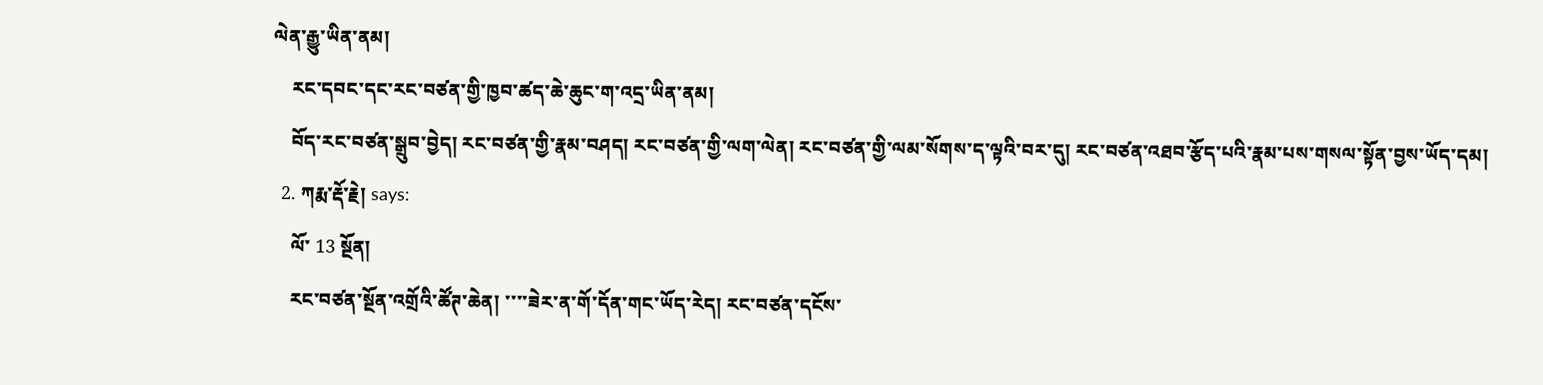ལེན་རྒྱུ་ཡིན་ནམ།
    རང་དབང་དང་རང་བཙན་གྱི་ཁྱབ་ཚད་ཆེ་ཆུང་ག་འདྲ་ཡིན་ནམ།
    བོད་རང་བཙན་སྒྲུབ་བྱེད། རང་བཙན་གྱི་རྣམ་བཤད། རང་བཙན་གྱི་ལག་ལེན། རང་བཙན་གྱི་ལམ་སོགས་ད་ལྟའི་བར་དུ། རང་བཙན་འཐབ་རྩོད་པའི་རྣམ་པས་གསལ་སྟོན་བྱས་ཡོད་དམ།
  2. ཀརྨ་རྡོ་རྗེ། says:
    ལོ་ 13 སྔོན།
    རང་བཙན་སྔོན་འགྲོའི་ཚོཊ་ཆེན། ་་་་ཟེར་ན་གོ་དོན་གང་ཡོད་རེད། རང་བཙན་དངོས་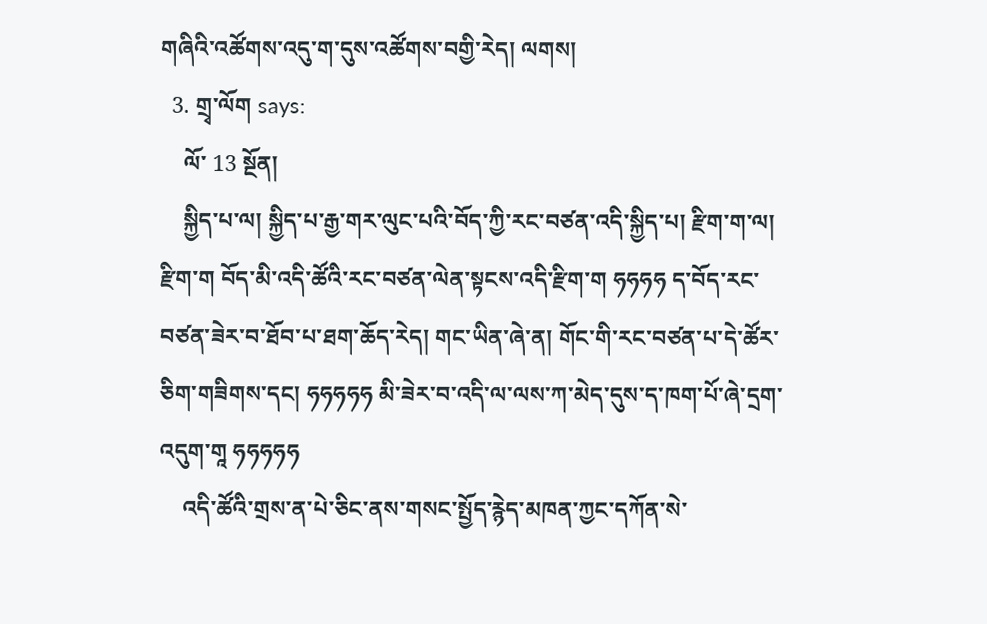གཞིའི་འཚོགས་འདུ་ག་དུས་འཚོགས་བགྱི་རེད། ལགས།
  3. གྲྭ་ལོག says:
    ལོ་ 13 སྔོན།
    སྐྱིད་པ་ལ། སྐྱིད་པ་རྒྱ་གར་ལུང་པའི་བོད་ཀྱི་རང་བཙན་འདི་སྐྱིད་པ། རྫིག་ག་ལ། རྫིག་ག བོད་མི་འདི་ཚོའི་རང་བཙན་ལེན་སྟངས་འདི་རྫིག་ག ཧཧཧཧ ད་བོད་རང་བཙན་ཟེར་བ་ཐོབ་པ་ཐག་ཆོད་རེད། གང་ཡིན་ཞེ་ན། གོང་གི་རང་བཙན་པ་དེ་ཚོར་ཅིག་གཟིགས་དང། ཧཧཧཧཧ མི་ཟེར་བ་འདི་ལ་ལས་ཀ་མེད་དུས་ད་ཁག་པོ་ཞེ་དྲག་འདུག་གཱ ཧཧཧཧཧ
    འདི་ཚོའི་གྲས་ན་པེ་ཅིང་ནས་གསང་སྤྱོད་རྙེད་མཁན་ཀྱང་དཀོན་སེ་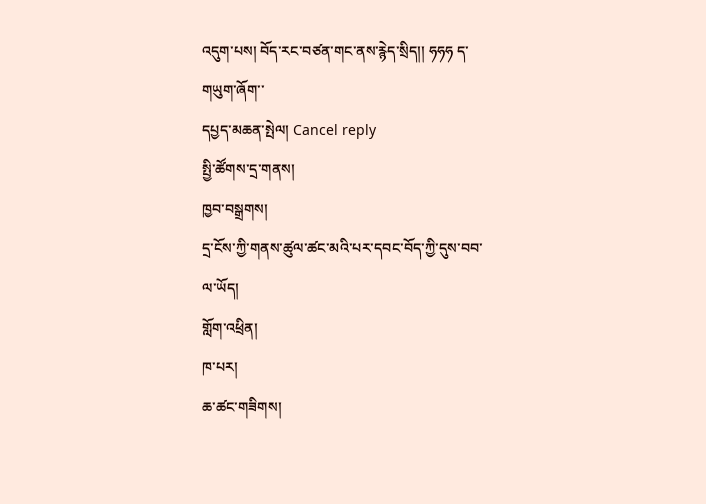འདུག་པས། བོད་རང་བཙན་གང་ནས་རྙེད་སྲིད།། ཧཧཧ ད་གཡུག་ཞོག་་
དཔྱད་མཆན་སྤེལ། Cancel reply
སྤྱི་ཚོགས་དྲ་གནས།
ཁྱབ་བསྒྲགས།
དྲ་ངོས་ཀྱི་གནས་ཚུལ་ཚང་མའི་པར་དབང་བོད་ཀྱི་དུས་བབ་ལ་ཡོད།
གློག་འཕྲིན།
ཁ་པར།
ཆ་ཚང་གཟིགས།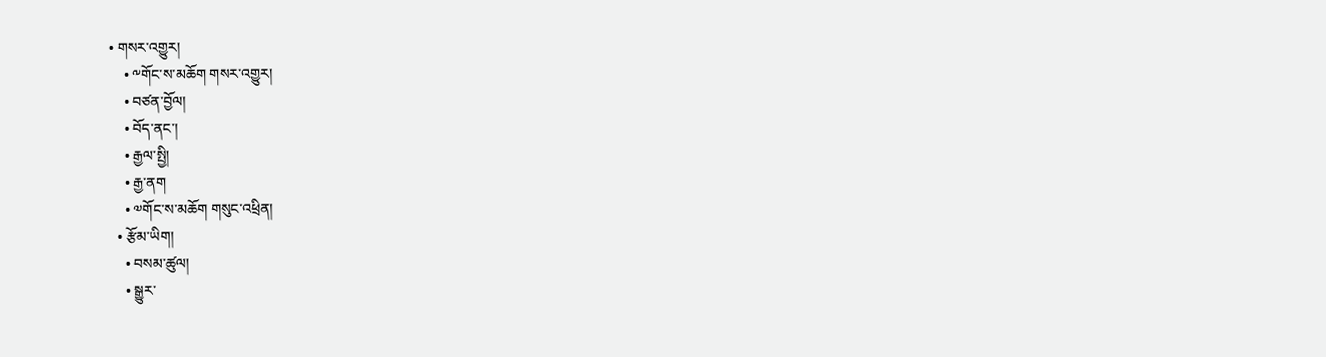• གསར་འགྱུར།
    • ༸གོང་ས་མཆོག གསར་འགྱུར།
    • བཙན་བྱོལ།
    • བོད་ནང་།
    • རྒྱལ་སྤྱི།
    • རྒྱ་ནག
    • ༧གོང་ས་མཆོག གསུང་འཕྲིན།
  • རྩོམ་ཡིག།
    • བསམ་ཚུལ།
    • སྒྱུར་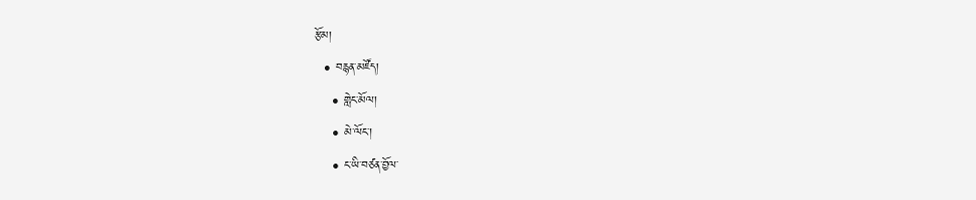རྩོམ།
  • བརྙན་མཛོད།
    • གླེང་མོལ།
    • མེ་ལོང་།
    • ང་ཡི་བཙན་བྱོལ་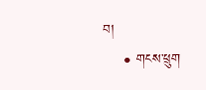བ།
    • གངས་ཕྲུག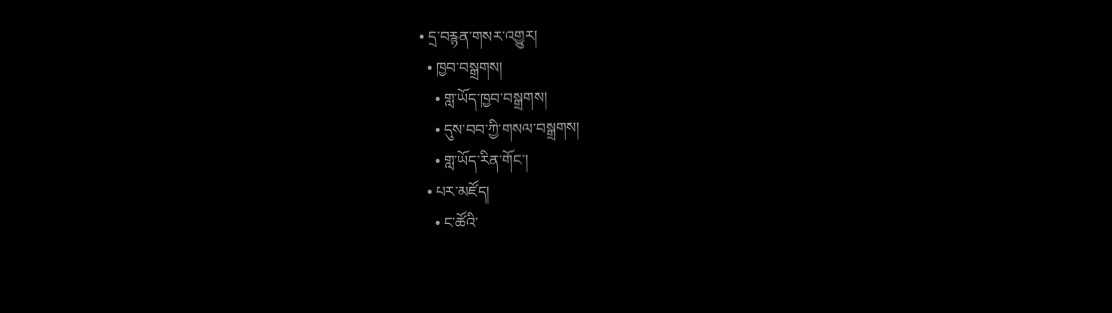• དྲ་བརྙན་གསར་འགྱུར།
  • ཁྱབ་བསྒྲགས།
    • གླ་ཡོད་ཁྱབ་བསྒྲགས།
    • དུས་བབ་ཀྱི་གསལ་བསྒྲགས།
    • གླ་ཡོད་རིན་གོང་།
  • པར་མཛོད།
    • ང་ཚོའི་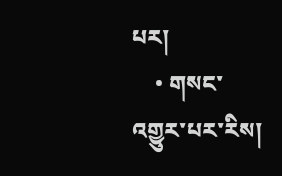པར།
    • གསང་འགྱུར་པར་རིས།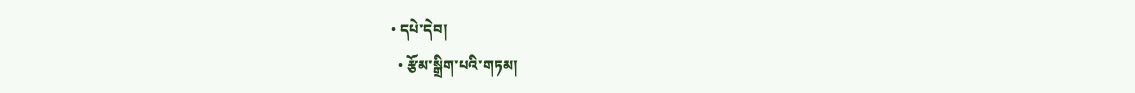• དཔེ་དེབ།
  • རྩོམ་སྒྲིག་པའི་གཏམ།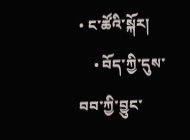• ང་ཚོའི་སྐོར།
    • བོད་ཀྱི་དུས་བབ་ཀྱི་བྱུང་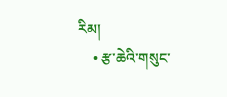རིམ།
    • རྩ་ཆེའི་གསུང་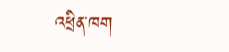འཕྲིན་ཁག